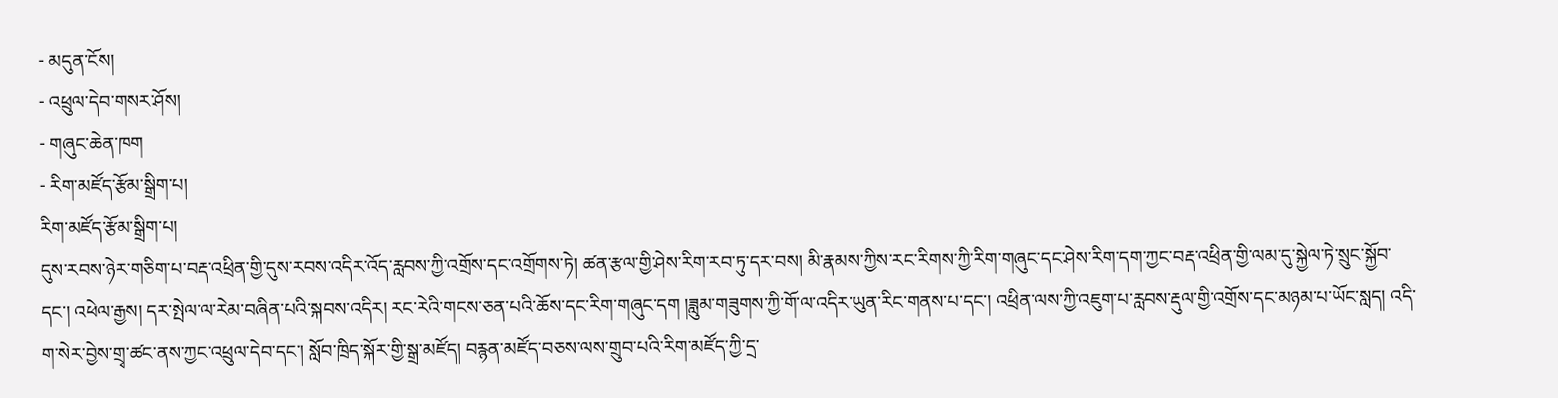- མདུན་ངོས།
- འཕྲུལ་དེབ་གསར་ཤོས།
- གཞུང་ཆེན་ཁག
- རིག་མཛོད་རྩོམ་སྒྲིག་པ།
རིག་མཛོད་རྩོམ་སྒྲིག་པ།
དུས་རབས་ཉེར་གཅིག་པ་བརྡ་འཕྲིན་གྱི་དུས་རབས་འདིར་འོད་རླབས་ཀྱི་འགྲོས་དང་འགྲོགས་ཏེ། ཚན་རྩལ་གྱི་ཤེས་རིག་རབ་ཏུ་དར་བས། མི་རྣམས་ཀྱིས་རང་རིགས་ཀྱི་རིག་གཞུང་དང་ཤེས་རིག་དག་ཀྱང་བརྡ་འཕྲིན་གྱི་ལམ་དུ་སྐྱེལ་ཏེ་སྲུང་སྐྱོབ་དང་། འཕེལ་རྒྱས། དར་སྤེལ་ལ་རེམ་བཞིན་པའི་སྐབས་འདིར། རང་རེའི་གངས་ཅན་པའི་ཆོས་དང་རིག་གཞུང་དག །ཟླུམ་གཟུགས་ཀྱི་གོ་ལ་འདིར་ཡུན་རིང་གནས་པ་དང་། འཕྲིན་ལས་ཀྱི་འཇུག་པ་རླབས་རྡུལ་གྱི་འགྲོས་དང་མཉམ་པ་ཡོང་སླད། འདི་ག་སེར་བྱེས་གྲྭ་ཚང་ནས་ཀྱང་འཕྲུལ་དེབ་དང་། སློབ་ཁྲིད་སྐོར་གྱི་སྒྲ་མཛོད། བརྙན་མཛོད་བཅས་ལས་གྲུབ་པའི་རིག་མཛོད་ཀྱི་དྲ་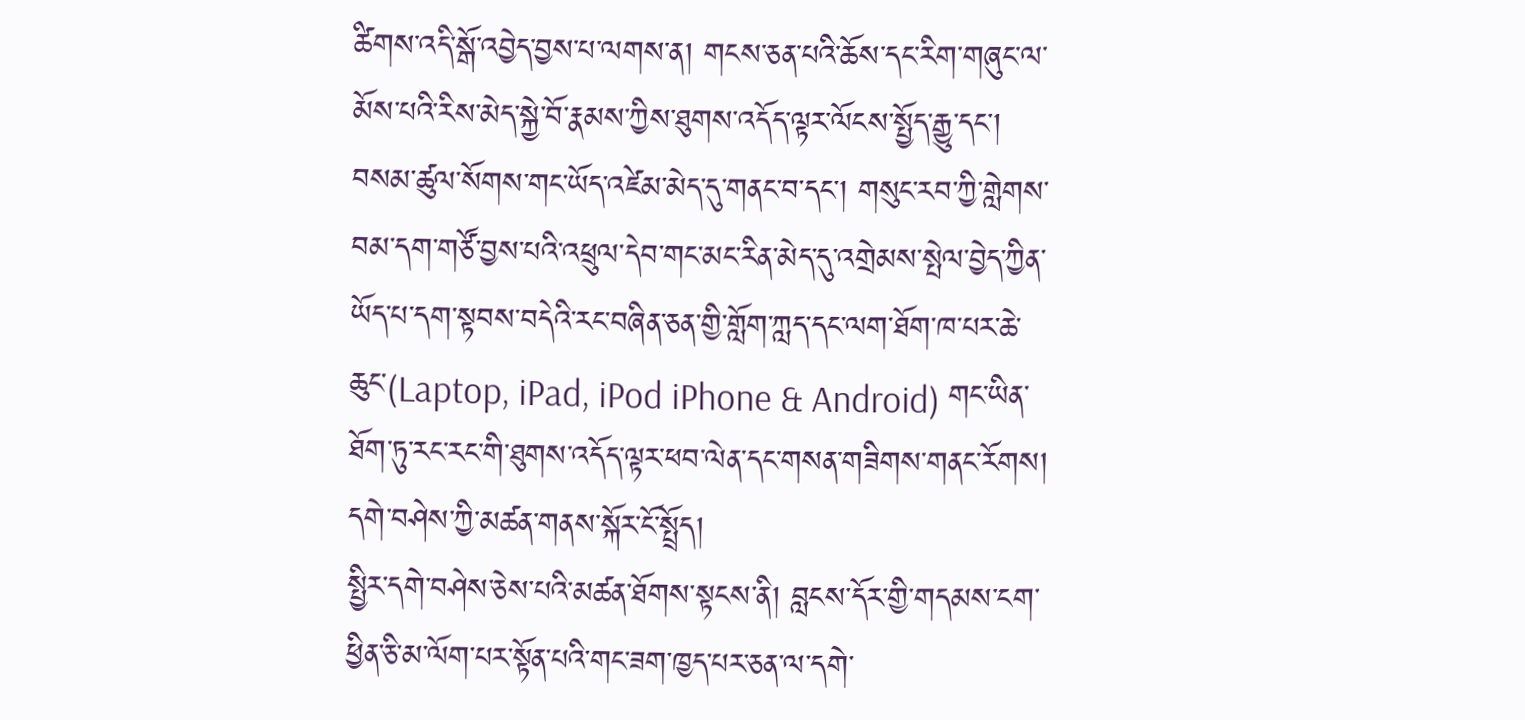ཚིགས་འདི་སྒོ་འབྱེད་བྱས་པ་ལགས་ན། གངས་ཅན་པའི་ཆོས་དང་རིག་གཞུང་ལ་མོས་པའི་རིས་མེད་སྐྱེ་བོ་རྣམས་ཀྱིས་ཐུགས་འདོད་ལྟར་ལོངས་སྤྱོད་རྒྱུ་དང་། བསམ་ཚུལ་སོགས་གང་ཡོད་འཛེམ་མེད་དུ་གནང་བ་དང་། གསུང་རབ་ཀྱི་གླེགས་བམ་དག་གཙོ་བྱས་པའི་འཕྲུལ་དེབ་གང་མང་རིན་མེད་དུ་འགྲེམས་སྤེལ་བྱེད་ཀྱིན་ཡོད་པ་དག་སྟབས་བདེའི་རང་བཞིན་ཅན་གྱི་གློག་ཀླད་དང་ལག་ཐོག་ཁ་པར་ཆེ་ཆུང་(Laptop, iPad, iPod iPhone & Android) གང་ཡིན་ཐོག་ཏུ་རང་རང་གི་ཐུགས་འདོད་ལྟར་ཕབ་ལེན་དང་གསན་གཟིགས་གནང་རོགས།
དགེ་བཤེས་ཀྱི་མཚན་གནས་སྐོར་ངོ་སྤྲོད།
སྤྱིར་དགེ་བཤེས་ཅེས་པའི་མཚན་ཐོགས་སྟངས་ནི། བླངས་དོར་གྱི་གདམས་ངག་ཕྱིན་ཅི་མ་ལོག་པར་སྟོན་པའི་གང་ཟག་ཁྱད་པར་ཅན་ལ་དགེ་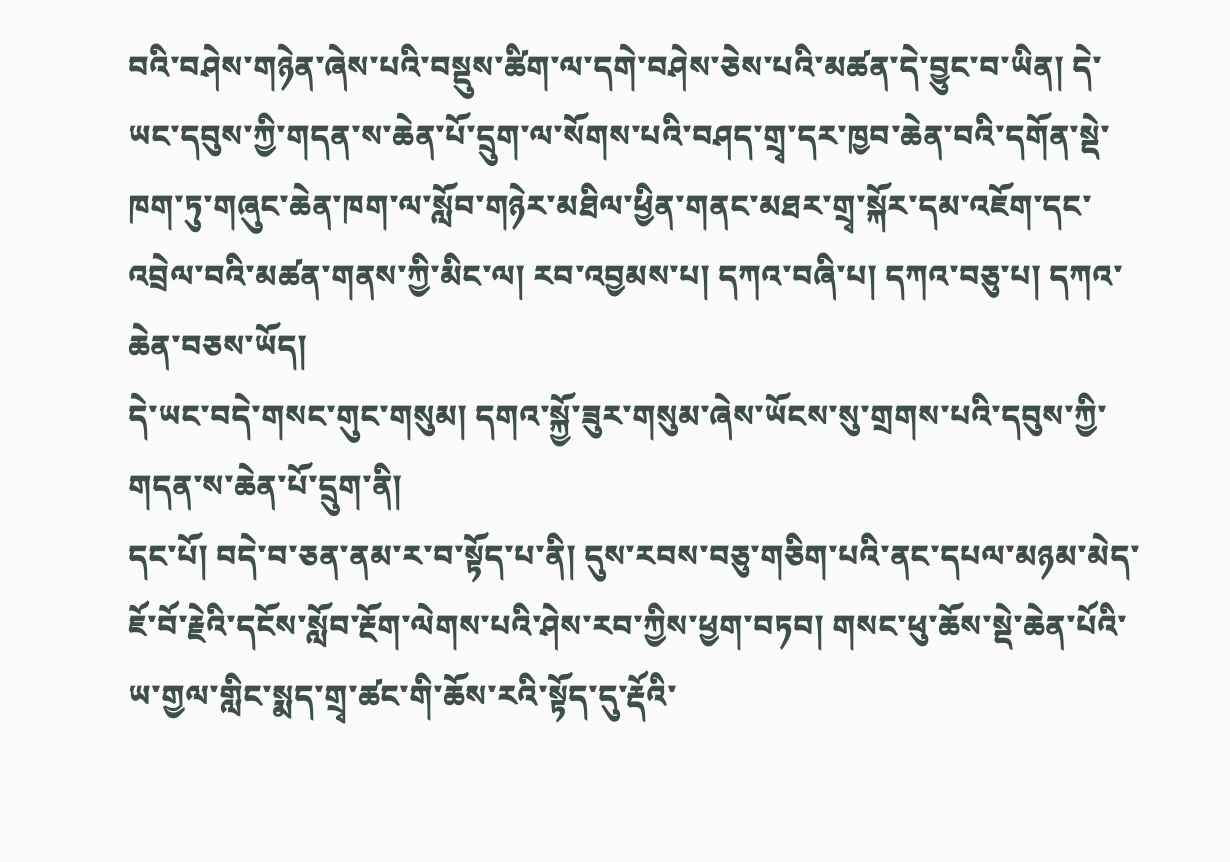བའི་བཤེས་གཉེན་ཞེས་པའི་བསྡུས་ཚིག་ལ་དགེ་བཤེས་ཅེས་པའི་མཚན་དེ་བྱུང་བ་ཡིན། དེ་ཡང་དབུས་ཀྱི་གདན་ས་ཆེན་པོ་དྲུག་ལ་སོགས་པའི་བཤད་གྲྭ་དར་ཁྱབ་ཆེན་བའི་དགོན་སྡེ་ཁག་ཏུ་གཞུང་ཆེན་ཁག་ལ་སློབ་གཉེར་མཐིལ་ཕྱིན་གནང་མཐར་གྲྭ་སྐོར་དམ་འཇོག་དང་འབྲེལ་བའི་མཚན་གནས་ཀྱི་མིང་ལ། རབ་འབྱམས་པ། དཀའ་བཞི་པ། དཀའ་བཅུ་པ། དཀའ་ཆེན་བཅས་ཡོད།
དེ་ཡང་བདེ་གསང་གུང་གསུམ། དགའ་སྐྱོ་ཟུར་གསུམ་ཞེས་ཡོངས་སུ་གྲགས་པའི་དབུས་ཀྱི་གདན་ས་ཆེན་པོ་དྲུག་ནི།
དང་པོ། བདེ་བ་ཅན་ནམ་ར་བ་སྟོད་པ་ནི། དུས་རབས་བཅུ་གཅིག་པའི་ནང་དཔལ་མཉམ་མེད་ཇོ་བོ་རྗེའི་དངོས་སློབ་རྔོག་ལེགས་པའི་ཤེས་རབ་ཀྱིས་ཕྱག་བཏབ། གསང་ཕུ་ཆོས་སྡེ་ཆེན་པོའི་ཡ་གྱལ་གླིང་སྨད་གྲྭ་ཚང་གི་ཆོས་རའི་སྟོད་དུ་རྡོའི་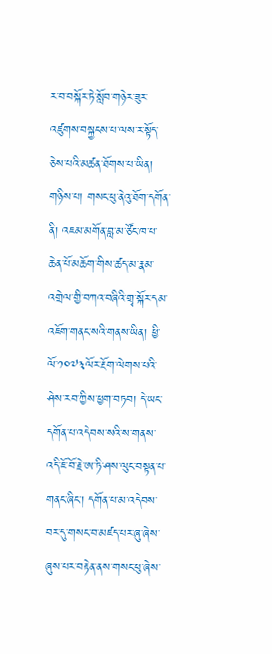ར་བ་བསྐོར་ཏེ་སློབ་གཉེར་ཟུར་འཛུགས་བསྐྱངས་པ་ལས་ར་སྟོད་ཅེས་པའི་མཚན་ཐོགས་པ་ཡིན།
གཉིས་པ། གསང་ཕུ་ནེའུ་ཐོག་དགོན་ནི། འཇམ་མགོན་བླ་མ་ཙོང་ཁ་པ་ཆེན་པོ་མཆོག་གིས་ཚད་མ་རྣམ་འགྲེལ་གྱི་བཀའ་བཞིའི་གྲྭ་སྐོར་དམ་འཇོག་གནང་སའི་གནས་ཡིན། ཕྱི་ལོ་༡༠༧༣ལོར་རྔོག་ལེགས་པའི་ཤེས་རབ་ཀྱིས་ཕྱག་བཏབ། དེ་ཡང་དགོན་པ་འདེབས་སའི་ས་གནས་འདི་ཇོ་བོ་རྗེ་ཨ་ཏི་ཤས་ལུང་བསྟན་པ་གནང་ཞིང་། དགོན་པ་མ་འདེབས་བར་དུ་གསང་བ་མཛད་པར་ཞུ་ཞེས་ཞུས་པར་བརྟེན་ནས་གསང་ཕུ་ཞེས་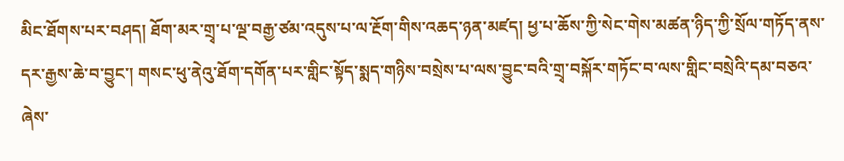མིང་ཐོགས་པར་བཤད། ཐོག་མར་གྲྭ་པ་ལྔ་བརྒྱ་ཙམ་འདུས་པ་ལ་རྔོག་གིས་འཆད་ཉན་མཛད། ཕྱ་པ་ཆོས་ཀྱི་སེང་གེས་མཚན་ཉིད་ཀྱི་སྲོལ་གཏོད་ནས་དར་རྒྱས་ཆེ་བ་བྱུང་། གསང་ཕུ་ནེའུ་ཐོག་དགོན་པར་གླིང་སྟོད་སྨད་གཉིས་བསྲེས་པ་ལས་བྱུང་བའི་གྲྭ་བསྐོར་གཏོང་བ་ལས་གླིང་བསྲེའི་དམ་བཅའ་ཞེས་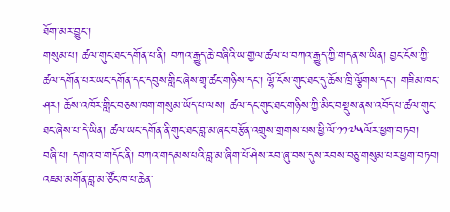ཐོག་མར་བྱུང་།
གསུམ་པ། ཚལ་གུང་ཐང་དགོན་པ་ནི། བཀའ་རྒྱུད་ཆེ་བཞིའི་ཡ་གྱལ་ཚལ་པ་བཀའ་རྒྱུད་ཀྱི་གདན་ས་ཡིན། བྱང་ངོས་ཀྱི་ཚལ་དགོན་པར་ཡང་དགོན་དང་དབུས་གླིང་ཞེས་གྲྭ་ཚང་གཉིས་དང་། ལྷོ་ངོས་གུང་ཐང་དུ་ཆོས་ཁྲི་ལྕོགས་དང་། གཟིམ་ཁང་ཤར། ཆོས་འཁོར་གླིང་བཅས་ཁག་གསུམ་ཡོད་པ་ལས། ཚལ་དང་གུང་ཐང་གཉིས་ཀྱི་མིང་བསྡུས་ནས་འབོད་པ་ཚལ་གུང་ཐང་ཞེས་པ་དེ་ཡིན། ཚལ་ཡང་དགོན་ནི་གུང་ཐང་བླ་མ་ཞང་བརྩོན་འགྲུས་གྲགས་པས་ཕྱི་ལོ་༡༡༧༥ལོར་ཕྱག་བཏབ།
བཞི་པ། དགའ་བ་གདོང་ནི། བཀའ་གདམས་པའི་བླ་མ་ཞིག་པོ་ཤེས་རབ་ཞུ་བས་དུས་རབས་བཅུ་གསུམ་པར་ཕྱག་བཏབ། འཇམ་མགོན་བླ་མ་ཙོང་ཁ་པ་ཆེན་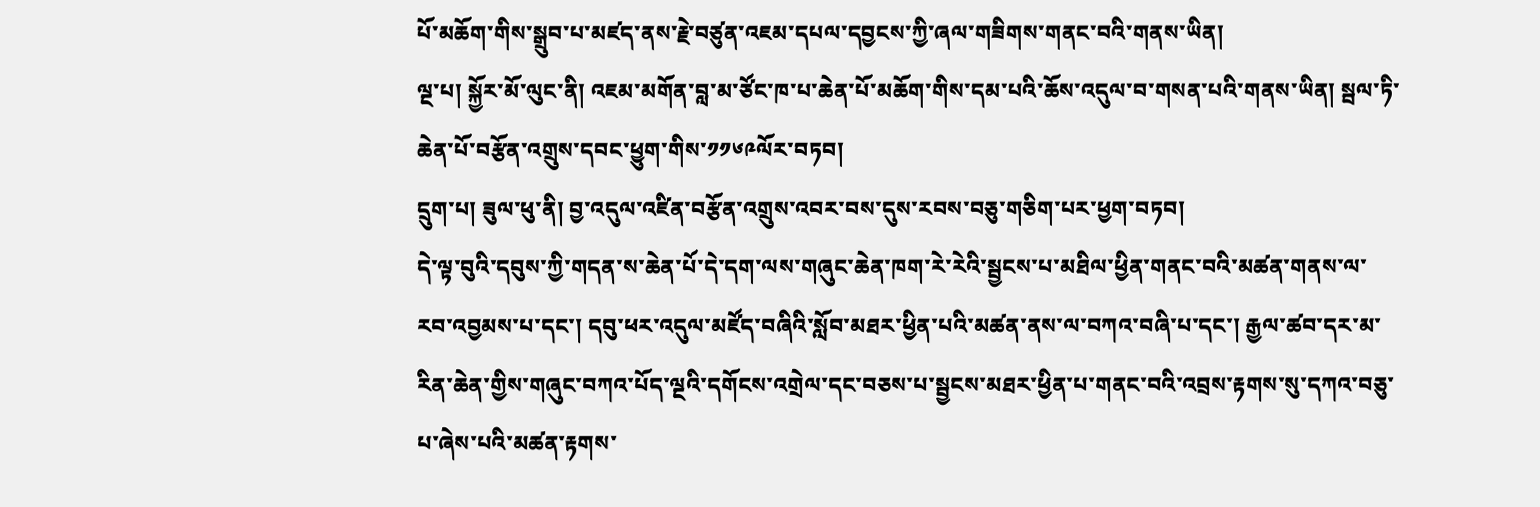པོ་མཆོག་གིས་སྒྲུབ་པ་མཛད་ནས་རྗེ་བཙུན་འཇམ་དཔལ་དབྱངས་ཀྱི་ཞལ་གཟིགས་གནང་བའི་གནས་ཡིན།
ལྔ་པ། སྐྱོར་མོ་ལུང་ནི། འཇམ་མགོན་བླ་མ་ཙོང་ཁ་པ་ཆེན་པོ་མཆོག་གིས་དམ་པའི་ཆོས་འདུལ་བ་གསན་པའི་གནས་ཡིན། སྦལ་ཏི་ཆེན་པོ་བརྩོན་འགྲུས་དབང་ཕྱུག་གིས་༡༡༦༩ལོར་བཏབ།
དྲུག་པ། ཟུལ་ཕུ་ནི། བྱ་འདུལ་འཛིན་བརྩོན་འགྲུས་འབར་བས་དུས་རབས་བཅུ་གཅིག་པར་ཕྱག་བཏབ།
དེ་ལྟ་བུའི་དབུས་ཀྱི་གདན་ས་ཆེན་པོ་དེ་དག་ལས་གཞུང་ཆེན་ཁག་རེ་རེའི་སྦྱངས་པ་མཐིལ་ཕྱིན་གནང་བའི་མཚན་གནས་ལ་རབ་འབྱམས་པ་དང་། དབུ་ཕར་འདུལ་མཛོད་བཞིའི་སློབ་མཐར་ཕྱིན་པའི་མཚན་ནས་ལ་བཀའ་བཞི་པ་དང་། རྒྱལ་ཚབ་དར་མ་རིན་ཆེན་གྱིས་གཞུང་བཀའ་པོད་ལྔའི་དགོངས་འགྲེལ་དང་བཅས་པ་སྦྱངས་མཐར་ཕྱིན་པ་གནང་བའི་འབྲས་རྟགས་སུ་དཀའ་བཅུ་པ་ཞེས་པའི་མཚན་རྟགས་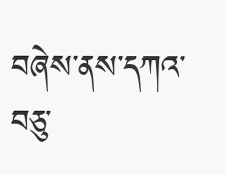བཞེས་ནས་དཀའ་བཅུ་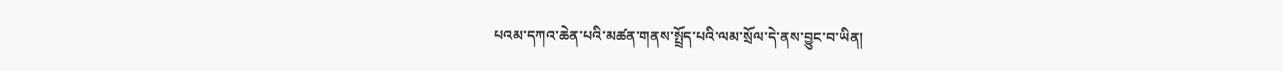པའམ་དཀའ་ཆེན་པའི་མཚན་གནས་སྤྲོད་པའི་ལམ་སྲོལ་དེ་ནས་བྱུང་བ་ཡིན།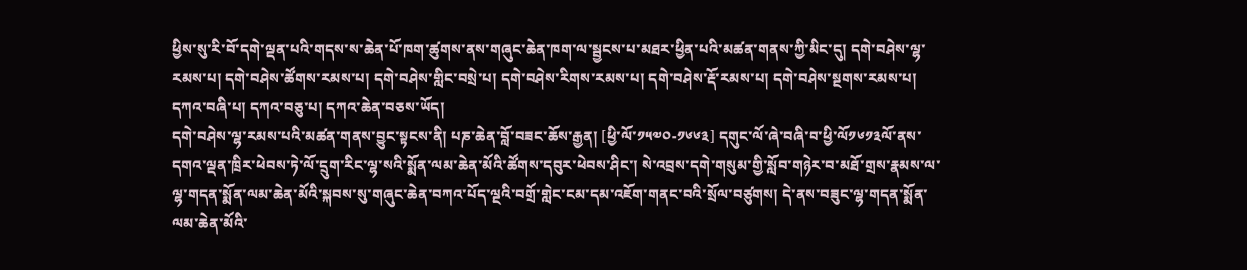ཕྱིས་སུ་རི་བོ་དགེ་ལྡན་པའི་གདས་ས་ཆེན་པོ་ཁག་ཚུགས་ནས་གཞུང་ཆེན་ཁག་ལ་སྦྱངས་པ་མཐར་ཕྱིན་པའི་མཚན་གནས་ཀྱི་མིང་དུ། དགེ་བཤེས་ལྷ་རམས་པ། དགེ་བཤེས་ཚོགས་རམས་པ། དགེ་བཤེས་གླིང་བསྲེ་པ། དགེ་བཤེས་རིགས་རམས་པ། དགེ་བཤེས་རྡོ་རམས་པ། དགེ་བཤེས་སྔགས་རམས་པ། དཀའ་བཞི་པ། དཀའ་བཅུ་པ། དཀའ་ཆེན་བཅས་ཡོད།
དགེ་བཤེས་ལྷ་རམས་པའི་མཚན་གནས་བྱུང་སྟངས་ནི། པཎ་ཆེན་བློ་བཟང་ཆོས་རྒྱན། [ཕྱི་ལོ་༡༥༧༠-༡༦༦༣] དགུང་ལོ་ཞེ་བཞི་བ་ཕྱི་ལོ༡༦༡༣ལོ་ནས་དགའ་ལྡན་ཁྲིར་ཕེབས་ཏེ་ལོ་དྲུག་རིང་ལྷ་སའི་སྨོན་ལམ་ཆེན་མོའི་ཚོགས་དབུར་ཕེབས་ཤིང་། སེ་འབྲས་དགེ་གསུམ་གྱི་སློབ་གཉེར་བ་མཐོ་གྲས་རྣམས་ལ་ལྷ་གདན་སྨོན་ལམ་ཆེན་མོའི་སྐབས་སུ་གཞུང་ཆེན་བཀའ་པོད་ལྔའི་བགྲོ་གླེང་ངམ་དམ་འཇོག་གནང་བའི་སྲོལ་བཙུགས། དེ་ནས་བཟུང་ལྷ་གདན་སྨོན་ལམ་ཆེན་མོའི་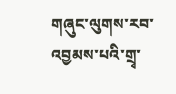གཞུང་ལུགས་རབ་འབྱམས་པའི་གྲྭ་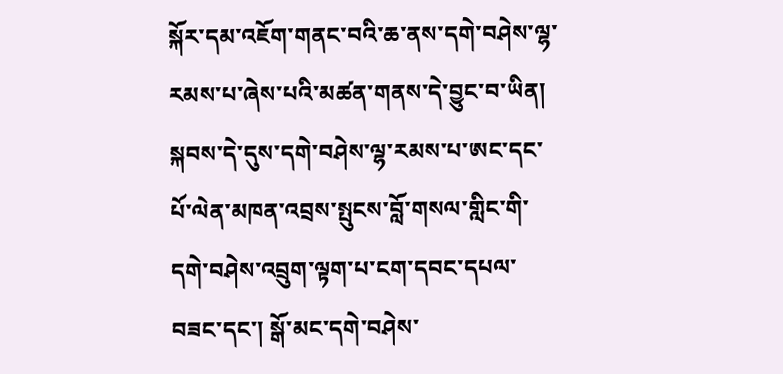སྐོར་དམ་འཇོག་གནང་བའི་ཆ་ནས་དགེ་བཤེས་ལྷ་རམས་པ་ཞེས་པའི་མཚན་གནས་དེ་བྱུང་བ་ཡིན། སྐབས་དེ་དུས་དགེ་བཤེས་ལྷ་རམས་པ་ཨང་དང་པོ་ལེན་མཁན་འབྲས་སྤུངས་བློ་གསལ་གླིང་གི་དགེ་བཤེས་འབྲུག་ལྟག་པ་ངག་དབང་དཔལ་བཟང་དང་། སྒོ་མང་དགེ་བཤེས་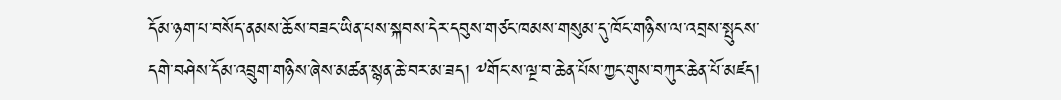དོམ་ཉག་པ་བསོད་ནམས་ཆོས་བཟང་ཡིན་པས་སྐབས་དེར་དབུས་གཙང་ཁམས་གསུམ་དུ་ཁོང་གཉིས་ལ་འབྲས་སྤུངས་དགེ་བཤེས་དོམ་འབྲུག་གཉིས་ཞེས་མཚན་སྙན་ཆེ་བར་མ་ཟད། ༸གོང་ས་ལྔ་བ་ཆེན་པོས་ཀྱང་གུས་བཀུར་ཆེན་པོ་མཛད།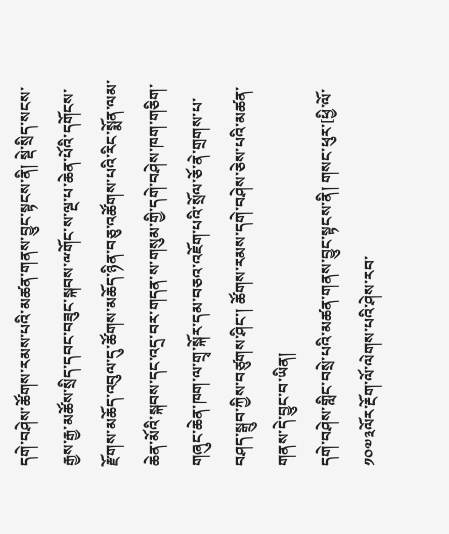དགེ་བཤེས་ཚོགས་རམས་པའི་མཚན་གནས་བྱུང་སྟངས་ནི། སྡེ་སྲིད་སངས་རྒྱས་རྒྱ་མཚོས་སྲིད་དབང་བཟུང་སྐབས་ྋགོང་ས་ལྔ་པ་ཆེན་པོའི་དགོངས་རྫོགས་མཆོད་འབུལ་དུ་ཚོགས་མཆོད་ཉིན་བཅུ་འཚོགས་པའི་རིང་སྨོན་ལམ་ཆེན་མོའི་སྐབས་དང་འདྲ་བར་གདན་ས་གསུམ་གྱི་དགེ་བཤེས་ཁག་གཅིག་གཞུང་ཆེན་ཁག་ལ་གྲྭ་སྐོར་དམ་བཅའ་འཇོག་པའི་སྲོལ་ཅོ་ནེ་གྲགས་པ་བཤད་སྒྲུབ་ཀྱིས་བཙུགས་ཤིང་། ཚོགས་རམས་དགེ་བཤེས་ཅེས་པའི་མཚན་གནས་དེ་བྱུང་བ་ཡིན།
དགེ་བཤེས་གླིང་བསྲེ་པའི་མཚན་གནས་བྱུང་སྟངས་ནི། གསང་ཕུར་[ཕྱི་ལོ་༡༠༧༣ལོར་རྔོག་ལོ་ལེགས་པའི་ཤེས་རབ་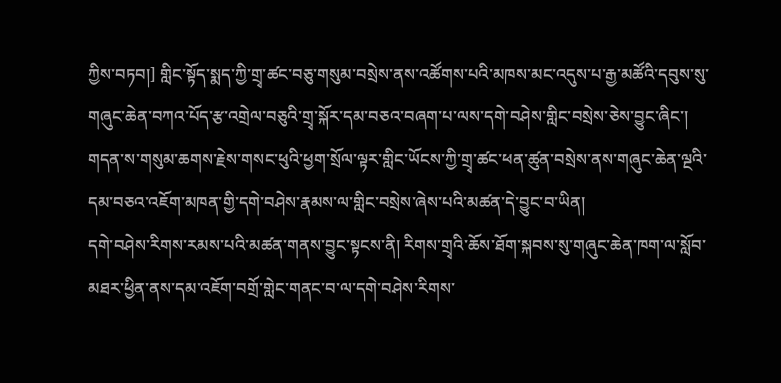ཀྱིས་བཏབ།] གླིང་སྟོད་སྨད་ཀྱི་གྲྭ་ཚང་བཅུ་གསུམ་བསྲེས་ནས་འཚོགས་པའི་མཁས་མང་འདུས་པ་རྒྱ་མཚོའི་དབུས་སུ་གཞུང་ཆེན་བཀའ་པོད་རྩ་འགྲེལ་བཅུའི་གྲྭ་སྐོར་དམ་བཅའ་བཞག་པ་ལས་དགེ་བཤེས་གླིང་བསྲེས་ཅེས་བྱུང་ཞིང་། གདན་ས་གསུམ་ཆགས་རྗེས་གསང་ཕུའི་ཕྱག་སྲོལ་ལྟར་གླིང་ཡོངས་ཀྱི་གྲྭ་ཚང་ཕན་ཚུན་བསྲེས་ནས་གཞུང་ཆེན་ལྔའི་དམ་བཅའ་འཇོག་མཁན་གྱི་དགེ་བཤེས་རྣམས་ལ་གླིང་བསྲེས་ཞེས་པའི་མཚན་དེ་བྱུང་བ་ཡིན།
དགེ་བཤེས་རིགས་རམས་པའི་མཚན་གནས་བྱུང་སྟངས་ནི། རིགས་གྲྭའི་ཆོས་ཐོག་སྐབས་སུ་གཞུང་ཆེན་ཁག་ལ་སློབ་མཐར་ཕྱིན་ནས་དམ་འཇོག་བགྲོ་གླེང་གནང་བ་ལ་དགེ་བཤེས་རིགས་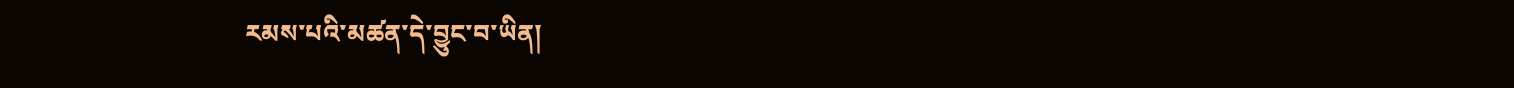རམས་པའི་མཚན་དེ་བྱུང་བ་ཡིན།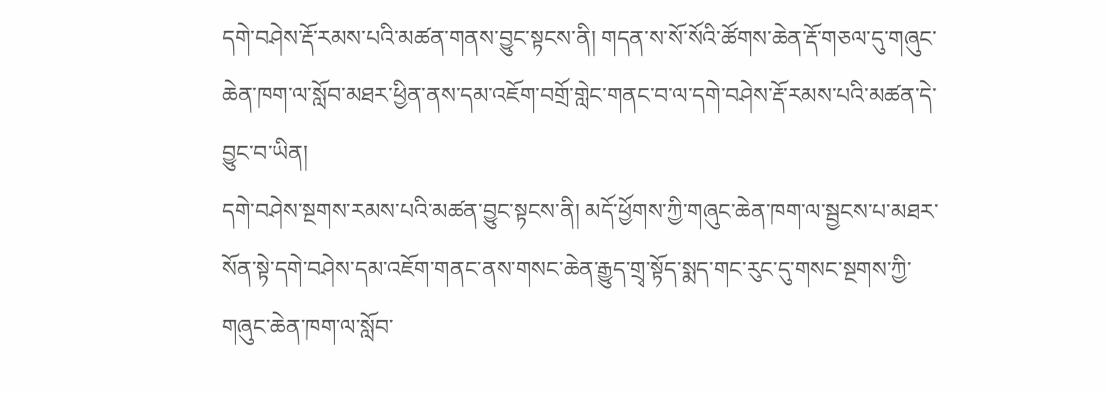དགེ་བཤེས་རྡོ་རམས་པའི་མཚན་གནས་བྱུང་སྟངས་ནི། གདན་ས་སོ་སོའི་ཚོགས་ཆེན་རྡོ་གཅལ་དུ་གཞུང་ཆེན་ཁག་ལ་སློབ་མཐར་ཕྱིན་ནས་དམ་འཇོག་བགྲོ་གླེང་གནང་བ་ལ་དགེ་བཤེས་རྡོ་རམས་པའི་མཚན་དེ་བྱུང་བ་ཡིན།
དགེ་བཤེས་སྔགས་རམས་པའི་མཚན་བྱུང་སྟངས་ནི། མདོ་ཕྱོགས་ཀྱི་གཞུང་ཆེན་ཁག་ལ་སྦྱངས་པ་མཐར་སོན་སྟེ་དགེ་བཤེས་དམ་འཇོག་གནང་ནས་གསང་ཆེན་རྒྱུད་གྲྭ་སྟོད་སྨད་གང་རུང་དུ་གསང་སྔགས་ཀྱི་གཞུང་ཆེན་ཁག་ལ་སློབ་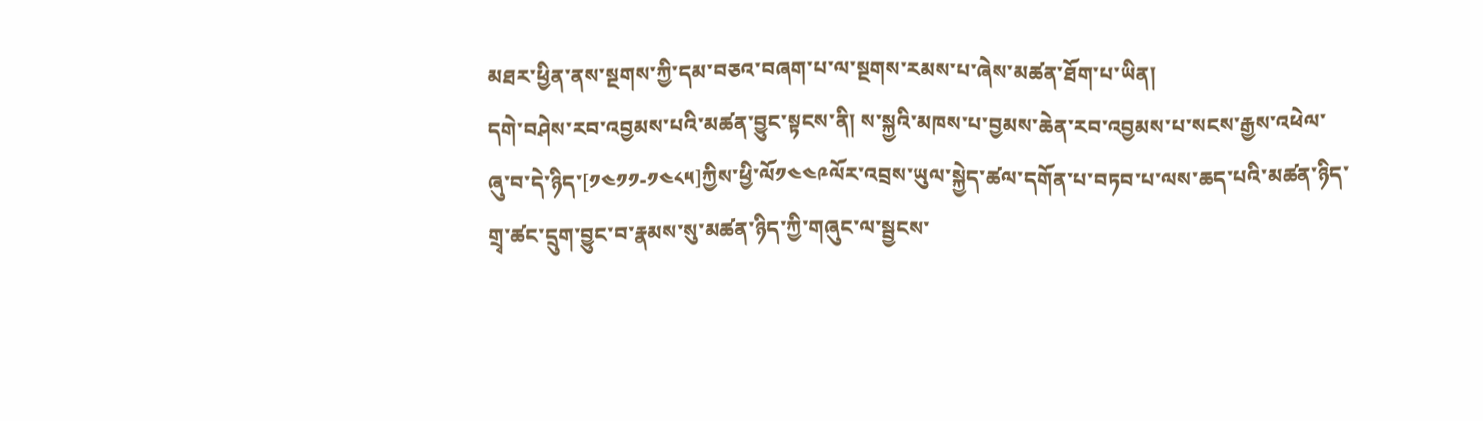མཐར་ཕྱིན་ནས་སྔགས་ཀྱི་དམ་བཅའ་བཞག་པ་ལ་སྔགས་རམས་པ་ཞེས་མཚན་ཐོག་པ་ཡིན།
དགེ་བཤེས་རབ་འབྱམས་པའི་མཚན་བྱུང་སྟངས་ནི། ས་སྐྱའི་མཁས་པ་བྱམས་ཆེན་རབ་འབྱམས་པ་སངས་རྒྱས་འཕེལ་ཞུ་བ་དེ་ཉིད་[༡༤༡༡-༡༤༨༥]ཀྱིས་ཕྱི་ལོ༡༤༤༩ལོར་འབྲས་ཡུལ་སྐྱེད་ཚལ་དགོན་པ་བཏབ་པ་ལས་ཆད་པའི་མཚན་ཉིད་གྲྭ་ཚང་དྲུག་བྱུང་བ་རྣམས་སུ་མཚན་ཉིད་ཀྱི་གཞུང་ལ་སྦྱངས་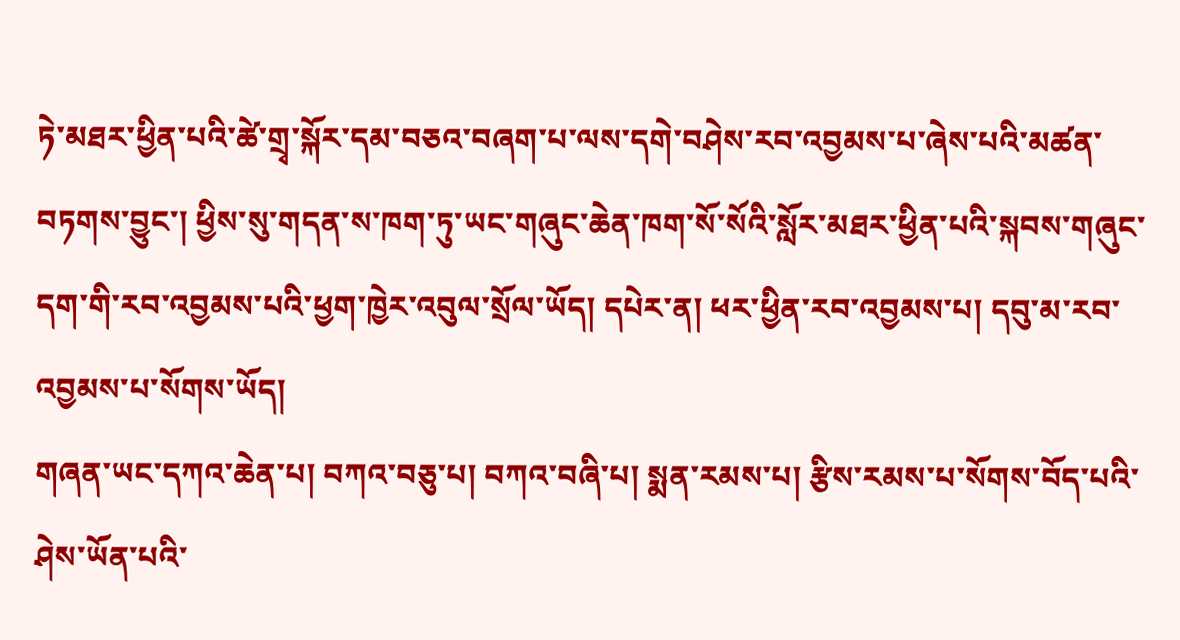ཏེ་མཐར་ཕྱིན་པའི་ཚེ་གྲྭ་སྐོར་དམ་བཅའ་བཞག་པ་ལས་དགེ་བཤེས་རབ་འབྱམས་པ་ཞེས་པའི་མཚན་བཏགས་བྱུང་། ཕྱིས་སུ་གདན་ས་ཁག་ཏུ་ཡང་གཞུང་ཆེན་ཁག་སོ་སོའི་སློར་མཐར་ཕྱིན་པའི་སྐབས་གཞུང་དག་གི་རབ་འབྱམས་པའི་ཕྱག་ཁྱེར་འབུལ་སྲོལ་ཡོད། དཔེར་ན། ཕར་ཕྱིན་རབ་འབྱམས་པ། དབུ་མ་རབ་འབྱམས་པ་སོགས་ཡོད།
གཞན་ཡང་དཀའ་ཆེན་པ། བཀའ་བཅུ་པ། བཀའ་བཞི་པ། སྨན་རམས་པ། རྩིས་རམས་པ་སོགས་བོད་པའི་ཤེས་ཡོན་པའི་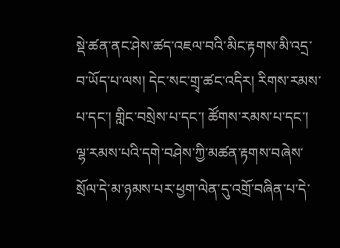སྡེ་ཚན་ནང་ཤེས་ཚད་འཇལ་བའི་མིང་རྟགས་མི་འདྲ་བ་ཡོད་པ་ལས། དེང་སང་གྲྭ་ཚང་འདིར། རིགས་རམས་པ་དང་། གླིང་བསྲེས་པ་དང་། ཚོགས་རམས་པ་དང་། ལྷ་རམས་པའི་དགེ་བཤེས་ཀྱི་མཚན་རྟགས་བཞེས་སྲོལ་དེ་མ་ཉམས་པར་ཕྱག་ལེན་དུ་འགྲོ་བཞིན་པ་དེ་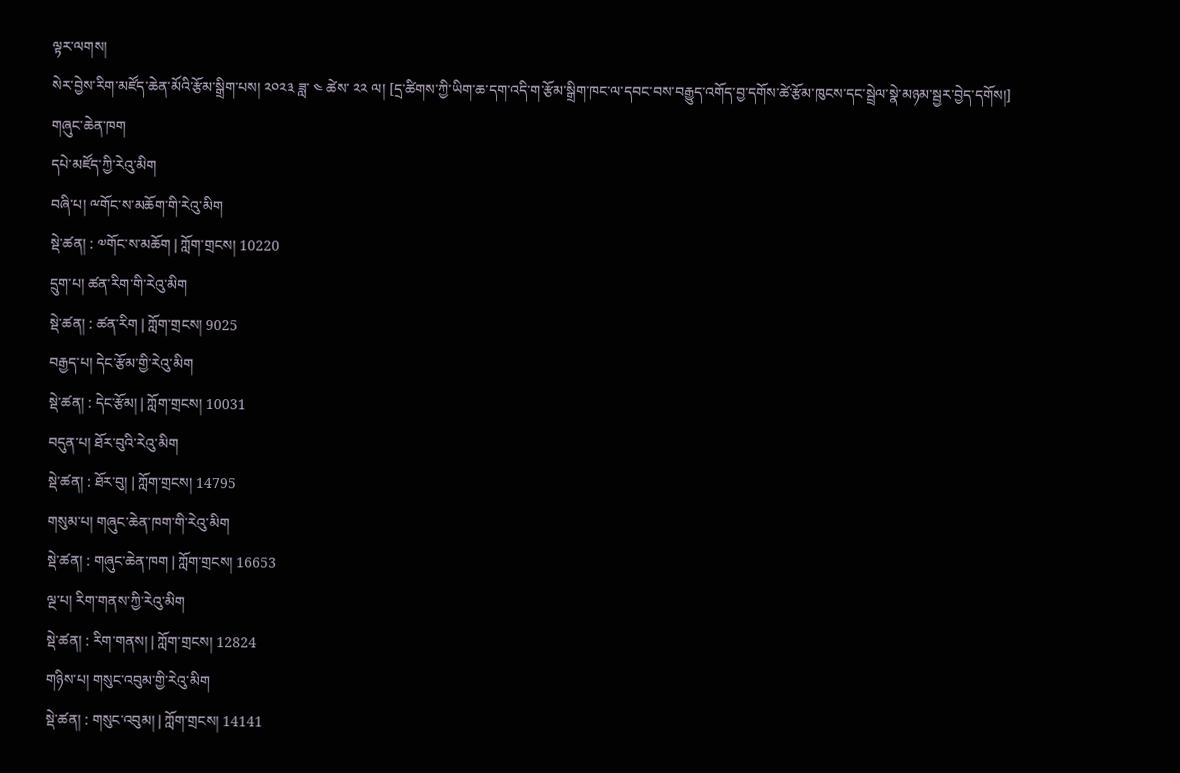ལྟར་ལགས།
སེར་བྱེས་རིག་མཛོད་ཆེན་མོའི་རྩོམ་སྒྲིག་པས། ༢༠༢༣ ཟླ་ ༤ ཚེས་ ༢༢ ལ། [དྲ་ཚིགས་ཀྱི་ཡིག་ཆ་དག་འདི་ག་རྩོམ་སྒྲིག་ཁང་ལ་དབང་བས་བརྒྱུད་འགོད་བྱ་དགོས་ཚེ་རྩོམ་ཁུངས་དང་སྦྲེལ་སྣེ་མཉམ་སྦྱར་བྱེད་དགོས།]
གཞུང་ཆེན་ཁག
དཔེ་མཛོད་ཀྱི་རེའུ་མིག
བཞི་པ། ྋགོང་ས་མཆོག་གི་རེའུ་མིག
སྡེ་ཚན། : ༧གོང་ས་མཆོག | ཀློག་གྲངས། 10220
དྲུག་པ། ཚན་རིག་གི་རེའུ་མིག
སྡེ་ཚན། : ཚན་རིག | ཀློག་གྲངས། 9025
བརྒྱད་པ། དེང་རྩོམ་གྱི་རེའུ་མིག
སྡེ་ཚན། : དེང་རྩོམ། | ཀློག་གྲངས། 10031
བདུན་པ། ཐོར་བུའི་རེའུ་མིག
སྡེ་ཚན། : ཐོར་བུ། | ཀློག་གྲངས། 14795
གསུམ་པ། གཞུང་ཆེན་ཁག་གི་རེའུ་མིག
སྡེ་ཚན། : གཞུང་ཆེན་ཁག | ཀློག་གྲངས། 16653
ལྔ་པ། རིག་གནས་ཀྱི་རེའུ་མིག
སྡེ་ཚན། : རིག་གནས། | ཀློག་གྲངས། 12824
གཉིས་པ། གསུང་འབུམ་གྱི་རེའུ་མིག
སྡེ་ཚན། : གསུང་འབུམ། | ཀློག་གྲངས། 14141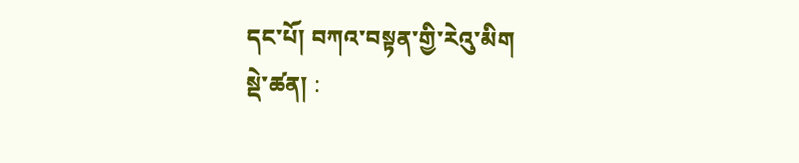དང་པོ། བཀའ་བསྟན་གྱི་རེའུ་མིག
སྡེ་ཚན། :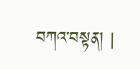བཀའ་བསྟན། |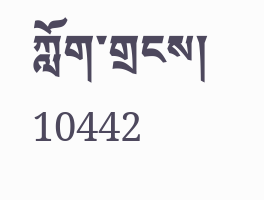ཀློག་གྲངས། 10442